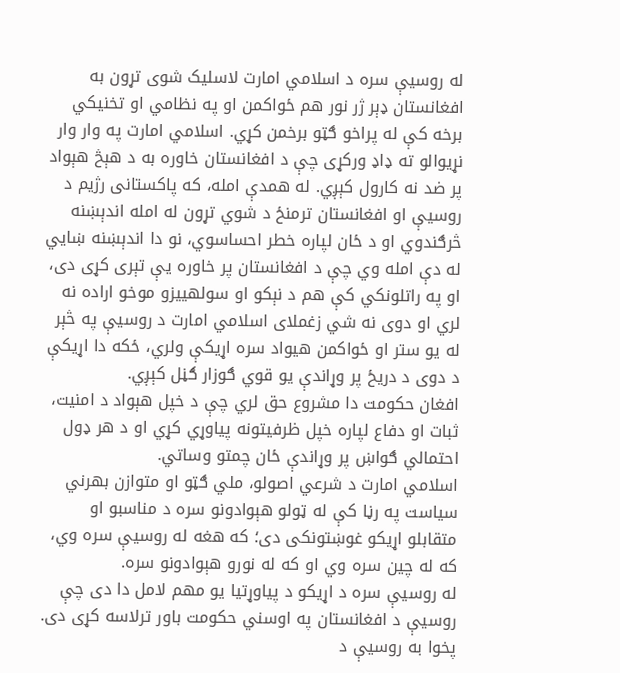له روسیې سره د اسلامي امارت لاسلیک شوی تړون به افغانستان ډېر ژر نور هم ځواکمن او په نظامي او تخنیکي برخه کې له پراخو ګټو برخمن کړي. اسلامي امارت په وار وار نړیوالو ته ډاډ ورکړی چې د افغانستان خاوره به د هېڅ هېواد پر ضد نه کارول کېږي. له همدې امله، که پاکستانی رژیم د روسیې او افغانستان ترمنځ د شوي تړون له امله اندېښنه څرګندوي او د ځان لپاره خطر احساسوي، نو دا اندېښنه ښايي له دې امله وي چې د افغانستان پر خاوره یې تېری کړی دی، او په راتلونکي کې هم د نېکو او سولهییزو موخو اراده نه لري او دوی نه شي زغملای اسلامي امارت د روسیې په څېر له یو ستر او ځواکمن هیواد سره اړیکې ولري، ځکه دا اړیکې د دوی د دریځ پر وړاندې یو قوي ګوزار ګڼل کېږي.
افغان حکومت دا مشروع حق لري چې د خپل هېواد د امنیت، ثبات او دفاع لپاره خپل ظرفیتونه پیاوړي کړي او د هر ډول احتمالي ګواښ پر وړاندې ځان چمتو وساتي.
اسلامي امارت د شرعي اصولو، ملي ګټو او متوازن بهرني سیاست په رڼا کې له ټولو هېوادونو سره د مناسبو او متقابلو اړيکو غوښتونکی دی؛ که هغه له روسیې سره وي، که له چین سره وي او که له نورو هېوادونو سره.
له روسیې سره د اړيکو د پیاوړتیا یو مهم لامل دا دی چې روسیې د افغانستان په اوسني حکومت باور ترلاسه کړی دی. پخوا به روسیې د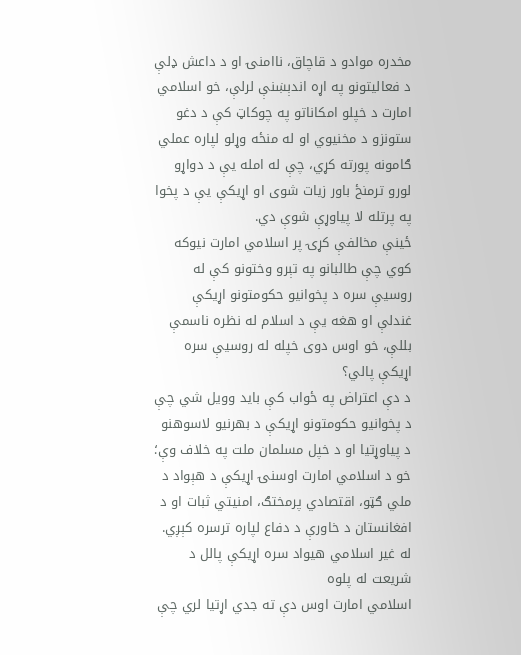مخدره موادو د قاچاق، ناامنۍ او د داعش ډلې د فعالیتونو په اړه اندېښنې لرلې، خو اسلامي امارت د خپلو امکاناتو په چوکاټ کې د دغو ستونزو د مخنیوي او له منځه وړلو لپاره عملي ګامونه پورته کړي، چې له امله یې د دواړو لورو ترمنځ باور زیات شوی او اړیکې یې د پخوا په پرتله لا پیاوړې شوې دي.
ځینې مخالفې کړۍ پر اسلامي امارت نیوکه کوي چې طالبانو په تېرو وختونو کې له روسیې سره د پخوانیو حکومتونو اړیکې غندلې او هغه یې د اسلام له نظره ناسمې بللې، خو اوس دوی خپله له روسیې سره اړیکې پالي؟
د دې اعتراض په ځواب کې بايد وویل شي چې د پخوانیو حکومتونو اړیکې د بهرنیو لاسوهنو د پیاوړتیا او د خپل مسلمان ملت په خلاف وې؛ خو د اسلامي امارت اوسنۍ اړیکې د هېواد د ملي ګټو، اقتصادي پرمختګ، امنیتي ثبات او د افغانستان د خاورې د دفاع لپاره ترسره کېږي.
له غير اسلامي هيواد سره اړيکې پالل د شریعت له پلوه
اسلامي امارت اوس دې ته جدي اړتیا لري چې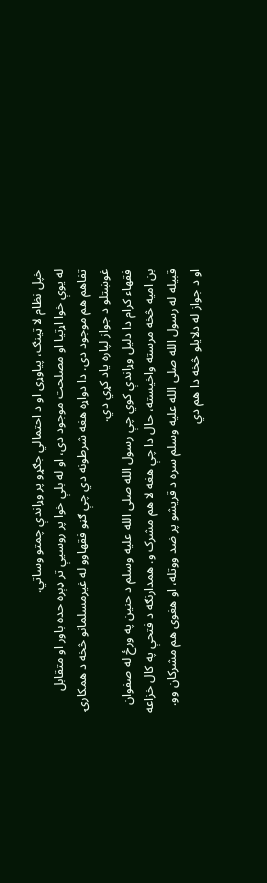خپل نظام لا ټینګ، پیاوړی او د احتمالي جګړو پر وړاندې چمتو وساتي.
له یوې خوا اړتیا او مصلحت موجود دی، او له بلې خوا پر روسیې تر ډېره حده باور او متقابل تفاهم هم موجود دی. دا دواړه هغه شرطونه دي چې ګڼو فقهاوو له غیرمسلمانو څخه د همکارۍ غوښتلو د جواز لپاره یاد کړي دي.
فقهاء کرام دا دلیل وړاندې کوي چې رسول الله صلی الله علیه وسلم د حنین په ورځ له صفوان بن امیه څخه مرسته واخیسته، حال دا چې هغه لا هم مشرک و. همدارنګه د فتحې په کال خزاعه قبیله له رسول الله صلی الله علیه وسلم سره د قریشو پر ضد ووتله، او هغوی هم مشرکان وو.
او د جواز له دلایلو څخه دا هم دي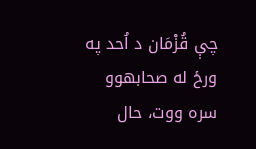چې قُزْمَان د اُحد په ورځ له صحابهوو سره ووت، حال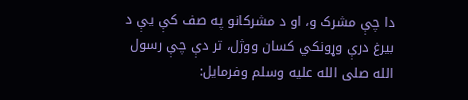دا چې مشرک و، او د مشرکانو په صف کې یې د بیرغ درې وړونکي کسان ووژل، تر دې چې رسول الله صلی الله علیه وسلم وفرمایل: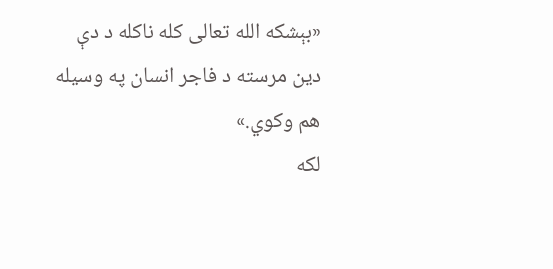«بېشکه الله تعالی کله ناکله د دې دین مرسته د فاجر انسان په وسیله هم وکوي.»
لکه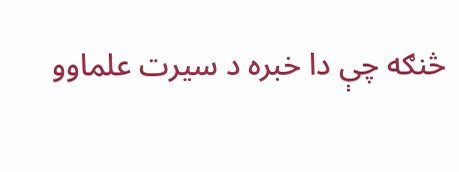څنګه چې دا خبره د سیرت علماوو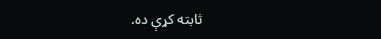ثابته کړې ده.